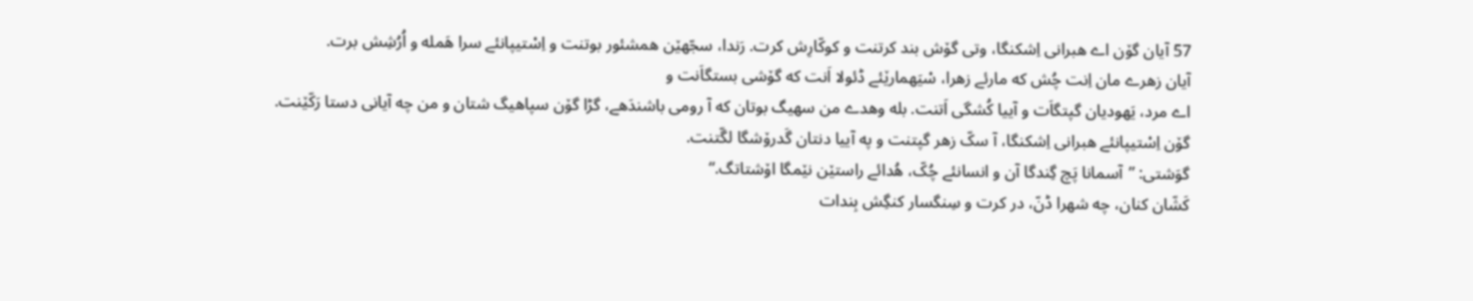57 آیان گۆن اے هبرانی اِشکنگا، وتی گۆش بند کرتنت و کوکّارِش کرت. رَندا، سجّهێن همشئور بوتنت و اِسْتیپانئے سرا هَمله و اُرُشِش برت.
آیان زهرے مان اِنت چُش که مارئے زهرا، سْیَهمارێئے ڈئولا اَنت که گۆشی بستگاَنت و
اے مرد، یَهودیان گپتگاَت و آییا کُشگی اَتنت. بله وهدے من سهیگ بوتان که آ رومی باشندَهے، گڑا گۆن سپاهیگ شتان و من چه آیانی دستا رَکّێنت.
گۆن اِسْتیپانئے هبرانی اِشکنگا، آ سکّ زهر گپتنت و په آییا دنتان گَدرۆشگا لگّتنت.
گوَشتی: ”آسمانا پَچ گِندگا آن و انسانئے چُکّ، هُدائے راستێن نێمگا اۆشتاتگ.“
کَشّان کنان، چه شهرا ڈنّ، در کرت و سِنگسار کنگِش بِندات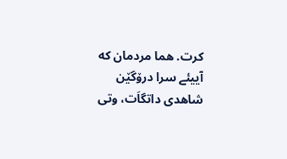کرت. هما مردمان که آییئے سرا درۆگێن شاهدی داتگاَت، وتی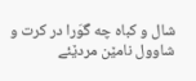شال و کباه چه گوَرا در کرت و شاوول نامێن مردێئے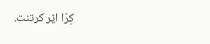کِرّا اێر کرتنت.